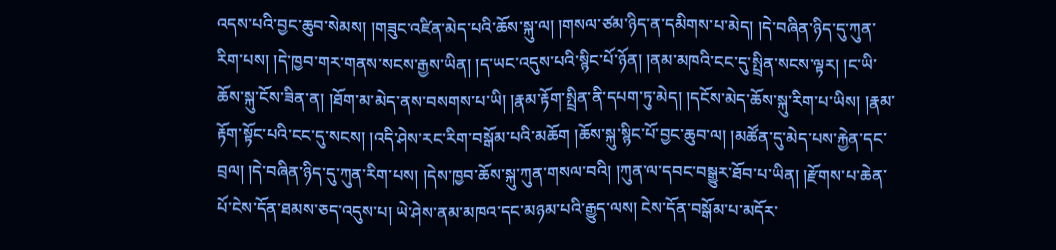འདས་པའི་བྱང་ཆུབ་སེམས། །གཟུང་འཛིན་མེད་པའི་ཆོས་སྐུ་ལ། །གསལ་ཙམ་ཉིད་ན་དམིགས་པ་མེད། །དེ་བཞིན་ཉིད་དུ་ཀུན་རིག་པས། །དེ་ཁྱབ་གར་གནས་སངས་རྒྱས་ཡིན། །ད་ཡང་འདུས་པའི་སྙིང་པོ་ཉོན། །ནམ་མཁའི་ངང་དུ་སྤྲིན་སངས་ལྟར། །ང་ཡི་ཆོས་སྐུ་ངོས་ཟིན་ན། །ཐོག་མ་མེད་ནས་བསགས་པ་ཡི། །རྣམ་རྟོག་སྤྲིན་ནི་དཔག་ཏུ་མེད། །དངོས་མེད་ཆོས་སྐུ་རིག་པ་ཡིས། །རྣམ་རྟོག་སྟོང་པའི་ངང་དུ་སངས། །འདི་ཤེས་རང་རིག་བསྒོམ་པའི་མཆོག །ཆོས་སྐུ་སྙིང་པོ་བྱང་ཆུབ་ལ། །མཚོན་དུ་མེད་པས་རྐྱེན་དང་བྲལ། །དེ་བཞིན་ཉིད་དུ་ཀུན་རིག་པས། །དེས་ཁྱབ་ཆོས་སྐུ་ཀུན་གསལ་བའི། །ཀུན་ལ་དབང་བསྒྱུར་ཐོབ་པ་ཡིན། །རྫོགས་པ་ཆེན་པོ་ངེས་དོན་ཐམས་ཅད་འདུས་པ། ཡེ་ཤེས་ནམ་མཁའ་དང་མཉམ་པའི་རྒྱུད་ལས། ངེས་དོན་བསྒོམ་པ་མདོར་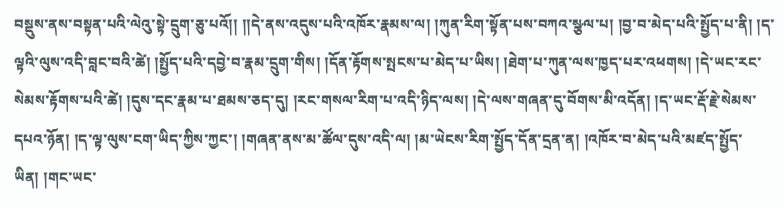བསྡུས་ནས་བསྟན་པའི་ལེའུ་སྟེ་དྲུག་ཅུ་པའོ།། །།དེ་ནས་འདུས་པའི་འཁོར་རྣམས་ལ། །ཀུན་རིག་སྟོན་པས་བཀའ་སྩལ་པ། །བྱ་བ་མེད་པའི་སྤྱོད་པ་ནི། །ད་ལྟའི་ལུས་འདི་བླང་བའི་ཚེ། །སྤྱོད་པའི་དབྱེ་བ་རྣམ་དྲུག་གིས། །དོན་རྟོགས་སྤངས་པ་མེད་པ་ཡིས། །ཐེག་པ་ཀུན་ལས་ཁྱད་པར་འཕགས། །དེ་ཡང་རང་སེམས་རྟོགས་པའི་ཚེ། །དུས་དང་རྣམ་པ་ཐམས་ཅད་དུ། །རང་གསལ་རིག་པ་འདི་ཉིད་ལས། །དེ་ལས་གཞན་དུ་བོགས་མི་འདོན། །ད་ཡང་རྡོ་རྗེ་སེམས་དཔའ་ཉོན། །ད་ལྟ་ལུས་ངག་ཡིད་ཀྱིས་ཀྱང་། །གཞན་ནས་མ་ཚོལ་དུས་འདི་ལ། །མ་ཡེངས་རིག་སྤྱོད་དོན་དྲན་ན། །འཁོར་བ་མེད་པའི་མཛད་སྤྱོད་ཡིན། །གང་ཡང་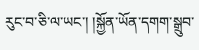རུང་བ་ཅི་ལ་ཡང་། །སྐྱོན་ཡོན་དགག་སྒྲུབ་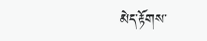མེད་རྟོགས་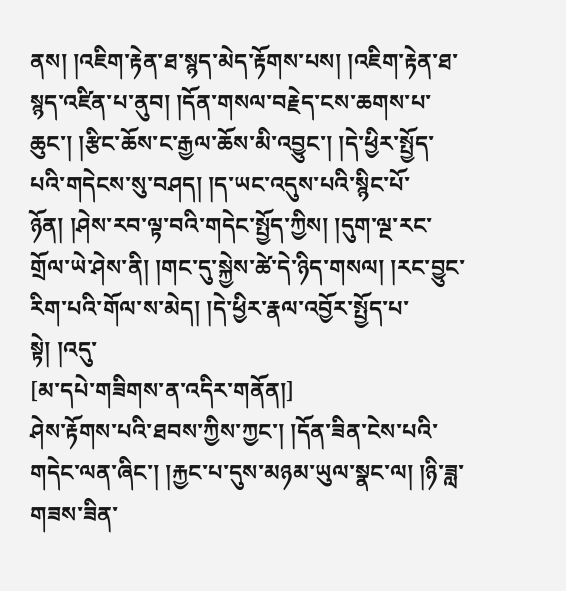ནས། །འཇིག་རྟེན་ཐ་སྙད་མེད་རྟོགས་པས། །འཇིག་རྟེན་ཐ་སྙད་འཛིན་པ་ནུབ། །དོན་གསལ་བརྗེད་ངས་ཆགས་པ་ཆུང་། །རྩིང་ཆོས་ང་རྒྱལ་ཆོས་མི་འབྱུང་། །དེ་ཕྱིར་སྤྱོད་པའི་གདེངས་སུ་བཤད། །ད་ཡང་འདུས་པའི་སྙིང་པོ་ཉོན། །ཤེས་རབ་ལྟ་བའི་གདེང་སྤྱོད་ཀྱིས། །དུག་ལྔ་རང་གྲོལ་ཡེ་ཤེས་ནི། །གང་དུ་སྐྱེས་ཚེ་དེ་ཉིད་གསལ། །རང་བྱུང་རིག་པའི་གོལ་ས་མེད། །དེ་ཕྱིར་རྣལ་འབྱོར་སྤྱོད་པ་སྟེ། །འདུ་
[མ་དཔེ་གཟིགས་ན་འདིར་གནོན།]
ཤེས་རྟོགས་པའི་ཐབས་ཀྱིས་ཀྱང་། །དོན་ཟིན་ངེས་པའི་གདེང་ལན་ཞིང་། །རྐྱང་པ་དུས་མཉམ་ཡུལ་སྣང་ལ། །ཉི་ཟླ་གཟས་ཟིན་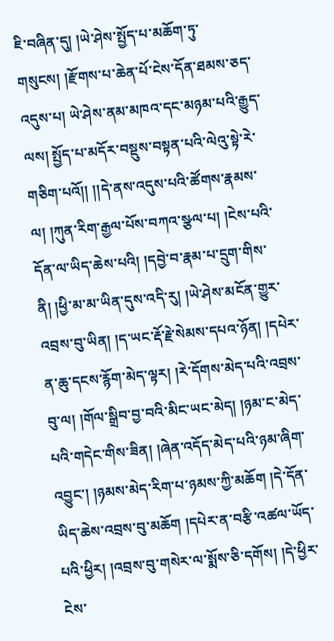ཇི་བཞིན་དུ། །ཡེ་ཤེས་སྤྱོད་པ་མཆོག་ཏུ་གསུངས། །རྫོགས་པ་ཆེན་པོ་ངེས་དོན་ཐམས་ཅད་འདུས་པ། ཡེ་ཤེས་ནམ་མཁའ་དང་མཉམ་པའི་རྒྱུད་ལས། སྤྱོད་པ་མདོར་བསྡུས་བསྟན་པའི་ལེའུ་སྟེ་རེ་གཅིག་པའོ།། །།དེ་ནས་འདུས་པའི་ཚོགས་རྣམས་ལ། །ཀུན་རིག་རྒྱལ་པོས་བཀའ་སྩལ་པ། །ངེས་པའི་དོན་ལ་ཡིད་ཆེས་པའི། །དབྱེ་བ་རྣམ་པ་དྲུག་གིས་ནི། །ཕྱི་མ་མ་ཡིན་དུས་འདི་རུ། །ཡེ་ཤེས་མངོན་གྱུར་འབྲས་བུ་ཡིན། །ད་ཡང་རྡོ་རྗེ་སེམས་དཔའ་ཉོན། །དཔེར་ན་ཆུ་དངས་རྙོག་མེད་ལྟར། །རེ་དོགས་མེད་པའི་འབྲས་བུ་ལ། །གོལ་སྒྲིབ་བྱ་བའི་མིང་ཡང་མེད། །ཉམ་ང་མེད་པའི་གདེང་གིས་ཟིན། །ཞེན་འདོད་མེད་པའི་ཉམ་ཞིག་འབྱུང་། །ཉམས་མེད་རིག་པ་ཉམས་ཀྱི་མཆོག །དེ་དོན་ཡིད་ཆེས་འབྲས་བུ་མཆོག །དཔེར་ན་བརྩི་འཚལ་ཡོད་པའི་ཕྱིར། །འབྲས་བུ་གསེར་ལ་སྨོས་ཅི་དགོས། །དེ་ཕྱིར་ངེས་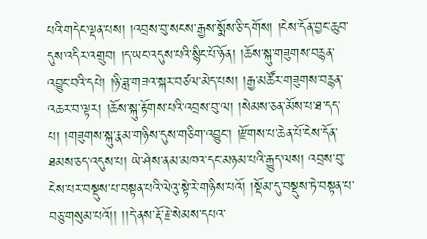པའི་གདེང་ལྡན་པས། །འབྲས་བུ་སངས་རྒྱས་སྨོས་ཅི་དགོས། །ངེས་དོན་བྱང་ཆུབ་དུས་འདིར་འགྲུབ། །ད་ཡང་འདུས་པའི་སྙིང་པོ་ཉོན། །ཆོས་སྐུ་གཟུགས་བརྙན་འབྱུང་བའི་དཔེ། །ཉི་ཟླ་གཟའ་སྐར་བཙལ་མེད་པས། །རྒྱ་མཚོར་གཟུགས་བརྙན་འཆར་བ་ལྟར། །ཆོས་སྐུ་རྟོགས་པའི་འབྲས་བུ་ལ། །སེམས་ཅན་མོས་པ་ཐ་དད་པ། །གཟུགས་སྐུ་རྣམ་གཉིས་དུས་གཅིག་འབྱུང་། །རྫོགས་པ་ཆེན་པོ་ངེས་དོན་ཐམས་ཅད་འདུས་པ། ཡེ་ཤེས་ནམ་མཁའ་དང་མཉམ་པའི་རྒྱུད་ལས། འབྲས་བུ་ངེས་པར་བསྡུས་པ་བསྟན་པའི་ལེའུ་སྟེ་རེ་གཉིས་པའོ། །སྡོམ་དུ་བསྡུས་ཏེ་བསྟན་པ་བཅུ་གསུམ་པའོ།། །།དེ་ནས་རྡོ་རྗེ་སེམས་དཔའ་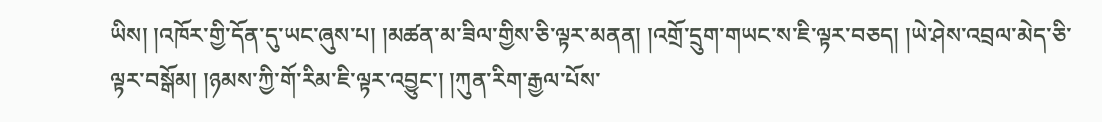ཡིས། །འཁོར་གྱི་དོན་དུ་ཡང་ཞུས་པ། །མཚན་མ་ཟིལ་གྱིས་ཅི་ལྟར་མནན། །འགྲོ་དྲུག་གཡང་ས་ཇི་ལྟར་བཅད། །ཡེ་ཤེས་འབྲལ་མེད་ཅི་ལྟར་བསྒོམ། །ཉམས་ཀྱི་གོ་རིམ་ཇི་ལྟར་འབྱུང་། །ཀུན་རིག་རྒྱལ་པོས་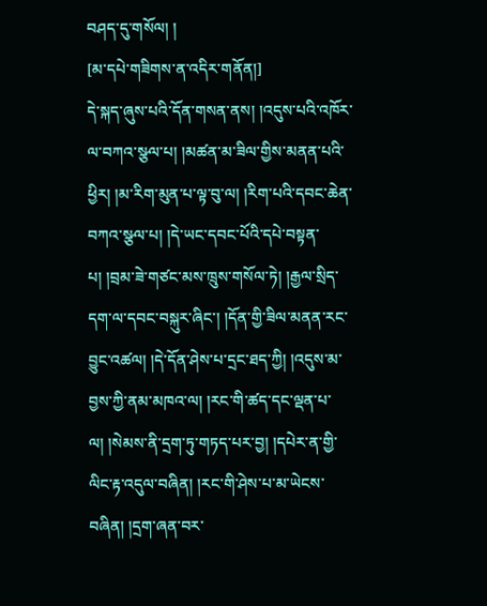བཤད་དུ་གསོལ། །
[མ་དཔེ་གཟིགས་ན་འདིར་གནོན།]
དེ་སྐད་ཞུས་པའི་དོན་གསན་ནས། །འདུས་པའི་འཁོར་ལ་བཀའ་སྩལ་པ། །མཚན་མ་ཟིལ་གྱིས་མནན་པའི་ཕྱིར། །མ་རིག་མུན་པ་ལྟ་བུ་ལ། །རིག་པའི་དབང་ཆེན་བཀའ་སྩལ་པ། །དེ་ཡང་དབང་པོའི་དཔེ་བསྟན་པ། །བྲམ་ཟེ་གཙང་མས་ཁྲུས་གསོལ་ཏེ། །རྒྱལ་སྲིད་དག་ལ་དབང་བསྐུར་ཞིང་། །དོན་གྱི་ཟིལ་མནན་རང་བྱུང་འཚལ། །དེ་དོན་ཤེས་པ་དྲང་ཐད་ཀྱི། །འདུས་མ་བྱས་ཀྱི་ནམ་མཁའ་ལ། །རང་གི་ཚད་དང་ལྡན་པ་ལ། །སེམས་ནི་དྲག་ཏུ་གཏད་པར་བྱ། །དཔེར་ན་གྱི་ལིང་རྟ་འདུལ་བཞིན། །རང་གི་ཤེས་པ་མ་ཡེངས་བཞིན། །དྲག་ཞན་བར་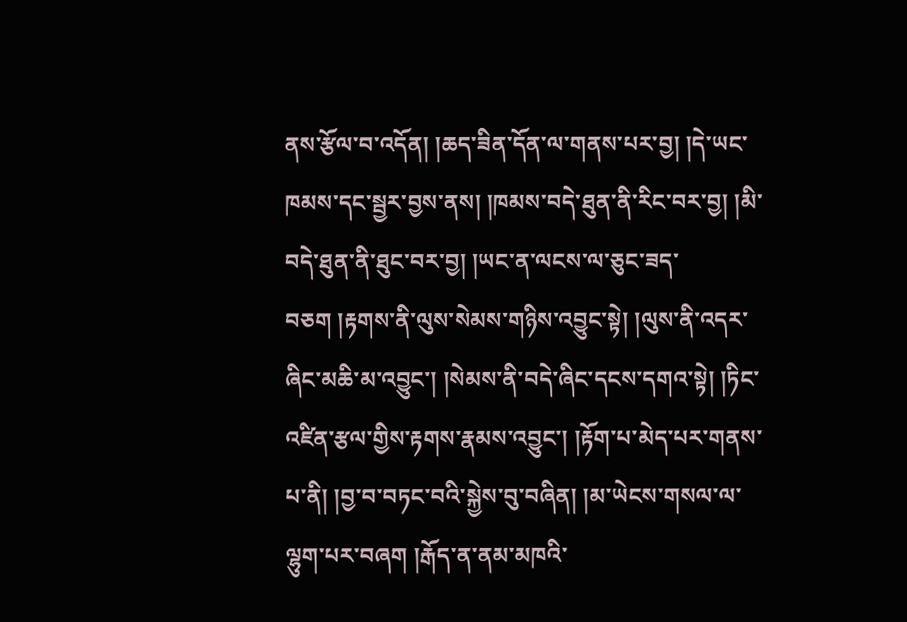ནས་རྩོལ་བ་འདོན། །ཆད་ཟིན་དོན་ལ་གནས་པར་བྱ། །དེ་ཡང་ཁམས་དང་སྦྱར་བྱས་ནས། །ཁམས་བདེ་ཐུན་ནི་རིང་བར་བྱ། །མི་བདེ་ཐུན་ནི་ཐུང་བར་བྱ། །ཡང་ན་ལངས་ལ་ཅུང་ཟད་བཅག །རྟགས་ནི་ལུས་སེམས་གཉིས་འབྱུང་སྟེ། །ལུས་ནི་འདར་ཞིང་མཆི་མ་འབྱུང་། །སེམས་ནི་བདེ་ཞིང་དངས་དགའ་སྟེ། །ཏིང་འཛིན་རྩལ་གྱིས་རྟགས་རྣམས་འབྱུང་། །རྟོག་པ་མེད་པར་གནས་པ་ནི། །བྱ་བ་བཏང་བའི་སྐྱེས་བུ་བཞིན། །མ་ཡེངས་གསལ་ལ་ལྷུག་པར་བཞག །རྒོད་ན་ནམ་མཁའི་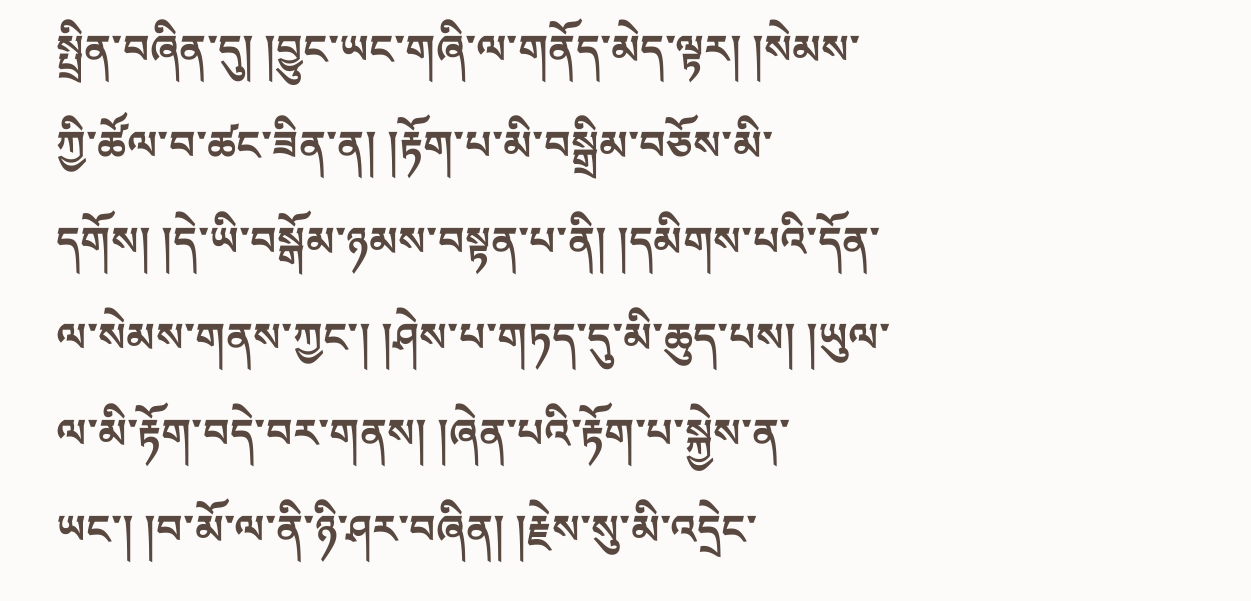སྤྲིན་བཞིན་དུ། །བྱུང་ཡང་གཞི་ལ་གནོད་མེད་ལྟར། །སེམས་ཀྱི་ཚོལ་བ་ཚང་ཟིན་ན། །རྟོག་པ་མི་བསྒྲིམ་བཅོས་མི་དགོས། །དེ་ཡི་བསྒོམ་ཉམས་བསྟན་པ་ནི། །དམིགས་པའི་དོན་ལ་སེམས་གནས་ཀྱང་། །ཤེས་པ་གཏད་དུ་མི་ཆུད་པས། །ཡུལ་ལ་མི་རྟོག་བདེ་བར་གནས། །ཞེན་པའི་རྟོག་པ་སྐྱེས་ན་ཡང་། །བ་མོ་ལ་ནི་ཉི་ཤར་བཞིན། །རྗེས་སུ་མི་འདྲེང་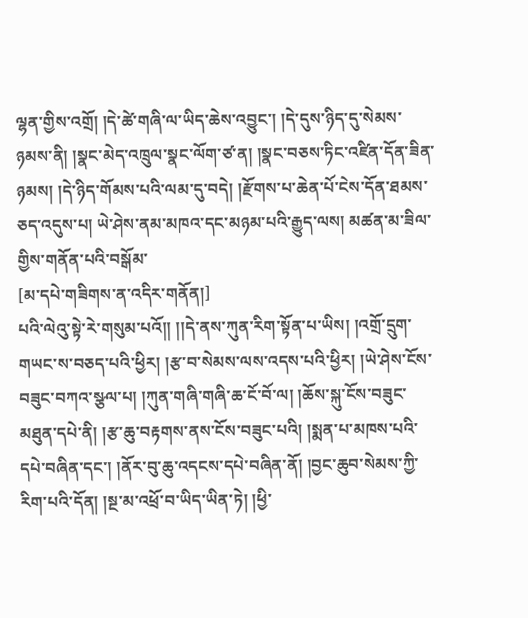ལྷན་གྱིས་འགྲོ། །དེ་ཚེ་གཞི་ལ་ཡིད་ཆེས་འབྱུང་། །དེ་དུས་ཉིད་དུ་སེམས་ཉམས་ནི། །སྣང་མེད་འཁྲུལ་སྣང་ལོག་ཙ་ན། །སྣང་བཅས་ཏིང་འཛིན་དོན་ཟིན་ཉམས། །དེ་ཉིད་གོམས་པའི་ལམ་དུ་བདེ། །རྫོགས་པ་ཆེན་པོ་ངེས་དོན་ཐམས་ཅད་འདུས་པ། ཡེ་ཤེས་ནམ་མཁའ་དང་མཉམ་པའི་རྒྱུད་ལས། མཚན་མ་ཟིལ་གྱིས་གནོན་པའི་བསྒོམ་
[མ་དཔེ་གཟིགས་ན་འདིར་གནོན།]
པའི་ལེའུ་སྟེ་རེ་གསུམ་པའོ།། །།དེ་ནས་ཀུན་རིག་སྟོན་པ་ཡིས། །འགྲོ་དྲུག་གཡང་ས་བཅད་པའི་ཕྱིར། །རྩ་བ་སེམས་ལས་འདས་པའི་ཕྱིར། །ཡེ་ཤེས་ངོས་བཟུང་བཀའ་སྩལ་པ། །ཀུན་གཞི་གཞི་ཆ་ངོ་བོ་ལ། །ཆོས་སྐུ་ངོས་བཟུང་མཐུན་དཔེ་ནི། །རྩ་ཆུ་བརྟགས་ནས་ངོས་བཟུང་པའི། །སྨན་པ་མཁས་པའི་དཔེ་བཞིན་དང་། །ནོར་བུ་ཆུ་འདངས་དཔེ་བཞིན་ནོ། །བྱང་ཆུབ་སེམས་ཀྱི་རིག་པའི་དོན། །སྔ་མ་འཕྲོ་བ་ཡིད་ཡིན་ཏེ། །ཕྱི་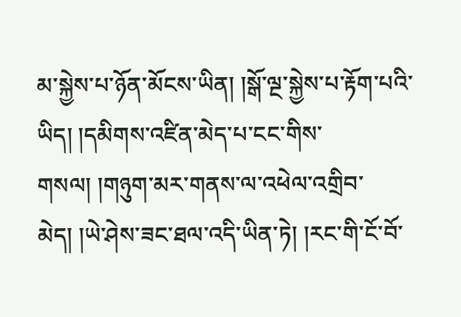མ་སྐྱེས་པ་ཉོན་མོངས་ཡིན། །སྒོ་ལྔ་སྐྱེས་པ་རྟོག་པའི་ཡིད། །དམིགས་འཛིན་མེད་པ་ངང་གིས་གསལ། །གཉུག་མར་གནས་ལ་འཕེལ་འགྲིབ་མེད། །ཡེ་ཤེས་ཟང་ཐལ་འདི་ཡིན་ཏེ། །རང་གི་ངོ་བོ་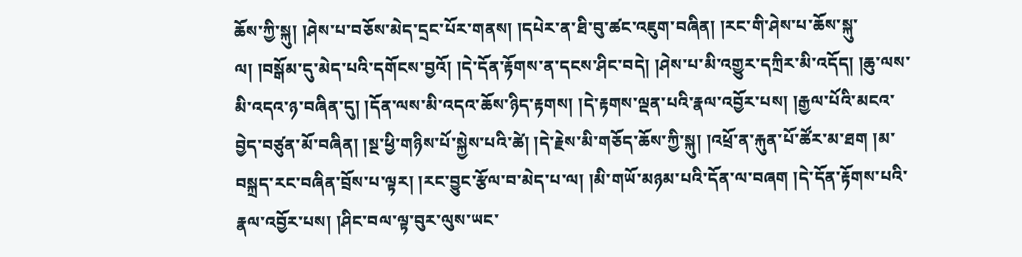ཆོས་ཀྱི་སྐུ། །ཤེས་པ་བཅོས་མེད་དྲང་པོར་གནས། །དཔེར་ན་ཐི་བུ་ཚང་འཇུག་བཞིན། །རང་གི་ཤེས་པ་ཆོས་སྐུ་ལ། །བསྒོམ་དུ་མེད་པའི་དགོངས་བྱའོ། །དེ་དོན་རྟོགས་ན་དངས་ཤིང་བདེ། །ཤེས་པ་མི་འགྱུར་དཀྲིར་མི་འདོད། །ཆུ་ལས་མི་འདའ་ཉ་བཞིན་དུ། །དོན་ལས་མི་འདའ་ཆོས་ཉིད་རྟགས། །དེ་རྟགས་ལྡན་པའི་རྣལ་འབྱོར་པས། །རྒྱལ་པོའི་མངའ་བྱེད་བཙུན་མོ་བཞིན། །སྔ་ཕྱི་གཉིས་པོ་སྐྱེས་པའི་ཚེ། །དེ་རྗེས་མི་གཅོད་ཆོས་ཀྱི་སྐུ། །འཕྲོ་ན་རྐུན་པོ་ཚོར་མ་ཐག །མ་བསྐྲད་རང་བཞིན་བྲོས་པ་ལྟར། །རང་བྱུང་རྩོལ་བ་མེད་པ་ལ། །མི་གཡོ་མཉམ་པའི་དོན་ལ་བཞག །དེ་དོན་རྟོགས་པའི་རྣལ་འབྱོར་པས། །ཤིང་བལ་ལྟ་བུར་ལུས་ཡང་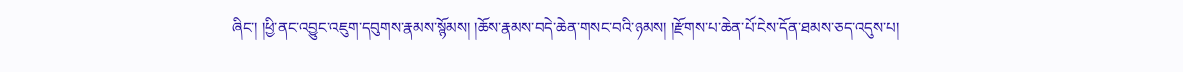ཞིང་། །ཕྱི་ནང་འབྱུང་འཇུག་དབུགས་རྣམས་སྙོམས། །ཆོས་རྣམས་བདེ་ཆེན་གསང་བའི་ཉམས། །རྫོགས་པ་ཆེན་པོ་ངེས་དོན་ཐམས་ཅད་འདུས་པ།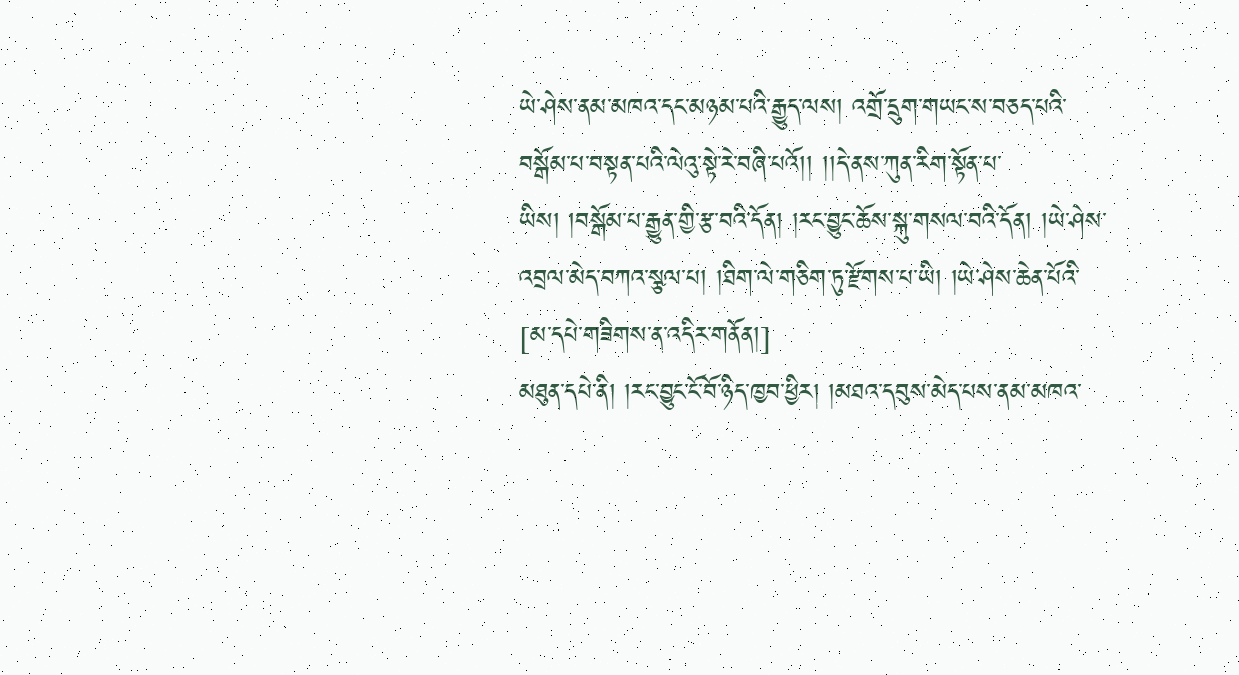ཡེ་ཤེས་ནམ་མཁའ་དང་མཉམ་པའི་རྒྱུད་ལས། འགྲོ་དྲུག་གཡང་ས་བཅད་པའི་བསྒོམ་པ་བསྟན་པའི་ལེའུ་སྟེ་རེ་བཞི་པའོ།། །།དེ་ནས་ཀུན་རིག་སྟོན་པ་ཡིས། །བསྒོམ་པ་རྒྱུན་གྱི་རྩ་བའི་དོན། །རང་བྱུང་ཆོས་སྐུ་གསལ་བའི་དོན། །ཡེ་ཤེས་འབྲལ་མེད་བཀའ་སྩལ་པ། །ཐིག་ལེ་གཅིག་ཏུ་རྫོགས་པ་ཡི། །ཡེ་ཤེས་ཆེན་པོའི་
[མ་དཔེ་གཟིགས་ན་འདིར་གནོན།]
མཐུན་དཔེ་ནི། །རང་བྱུང་ངོ་བོ་ཉིད་ཁྱབ་ཕྱིར། །མཐའ་དབུས་མེད་པས་ནམ་མཁའ་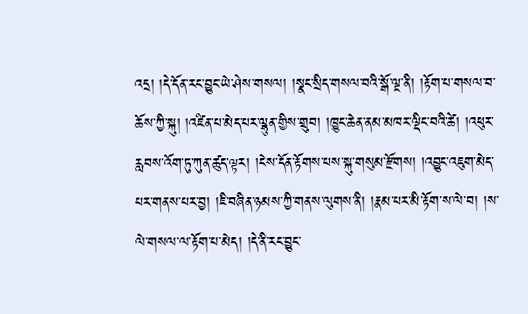འདྲ། །དེ་དོན་རང་བྱུང་ཡེ་ཤེས་གསལ། །སྣང་སྲིད་གསལ་བའི་སྒོ་ལྔ་ནི། །རྟོག་པ་གསལ་བ་ཆོས་ཀྱི་སྐུ། །འཛིན་པ་མེད་པར་ལྷུན་གྱིས་གྲུབ། །ཁྱུང་ཆེན་ནམ་མཁར་ལྡིང་བའི་ཚེ། །འཕུར་རླབས་འོག་ཏུ་ཀུན་ཚུད་ལྟར། །ངེས་དོན་རྟོགས་པས་སྐུ་གསུམ་རྫོགས། །འབྱུང་འཇུག་མེད་པར་གནས་པར་བྱ། །ཇི་བཞིན་ཉམས་ཀྱི་གནས་ལུགས་ནི། །རྣམ་པར་མི་རྟོག་ས་ལེ་བ། །ས་ལེ་གསལ་ལ་རྟོག་པ་མེད། །དེ་ནི་རང་བྱུང་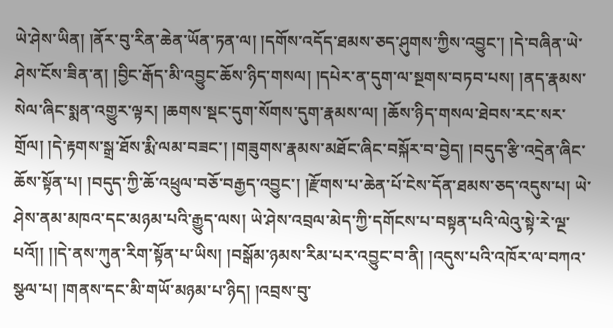ཡེ་ཤེས་ཡིན། །ནོར་བུ་རིན་ཆེན་ཡོན་ཏན་ལ། །དགོས་འདོད་ཐམས་ཅད་ཤུགས་ཀྱིས་འབྱུང་། །དེ་བཞིན་ཡེ་ཤེས་ངོས་ཟིན་ན། །བྱིང་རྒོད་མི་འབྱུང་ཆོས་ཉིད་གསལ། །དཔེར་ན་དུག་ལ་སྔགས་བཏབ་པས། །ནད་རྣམས་སེལ་ཞིང་སྨན་འགྱུར་ལྟར། །ཆགས་སྡང་དུག་སོགས་དུག་རྣམས་ལ། །ཆོས་ཉིད་གསལ་ཐེབས་རང་སར་གྲོལ། །དེ་རྟགས་སྒྲ་ཐོས་རྨི་ལམ་བཟང་། །གཟུགས་རྣམས་མཐོང་ཞིང་བསྐོར་བ་བྱེད། །བདུད་རྩི་འདྲེན་ཞིང་ཆོས་སྟོན་པ། །བདུད་ཀྱི་ཆོ་འཕྲུལ་བཅོ་བརྒྱད་འབྱུང་། །རྫོགས་པ་ཆེན་པོ་ངེས་དོན་ཐམས་ཅད་འདུས་པ། ཡེ་ཤེས་ནམ་མཁའ་དང་མཉམ་པའི་རྒྱུད་ལས། ཡེ་ཤེས་འབྲལ་མེད་ཀྱི་དགོངས་པ་བསྟན་པའི་ལེའུ་སྟེ་རེ་ལྔ་པའོ།། །།དེ་ནས་ཀུན་རིག་སྟོན་པ་ཡིས། །བསྒོམ་ཉམས་རིམ་པར་འབྱུང་བ་ནི། །འདུས་པའི་འཁོར་ལ་བཀའ་སྩལ་པ། །གནས་དང་མི་གཡོ་མཉམ་པ་ཉིད། །འབྲས་བུ་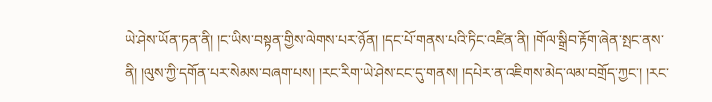ཡེ་ཤེས་ཡོན་ཏན་ནི། །ང་ཡིས་བསྟན་གྱིས་ལེགས་པར་ཉོན། །དང་པོ་གནས་པའི་ཏིང་འཛིན་ནི། །གོལ་སྒྲིབ་རྟོག་ཞེན་སྤང་ནས་ནི། །ལུས་ཀྱི་དགོན་པར་སེམས་བཞག་པས། །རང་རིག་ཡེ་ཤེས་ངང་དུ་གནས། །དཔེར་ན་འཇིགས་མེད་ལམ་བགྲོད་ཀྱང་། །རང་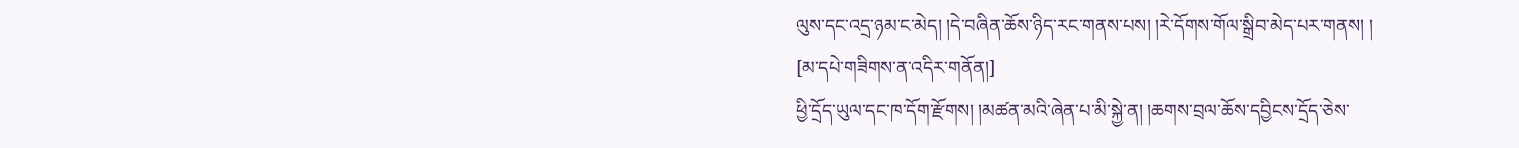ལུས་དང་འདྲ་ཉམ་ང་མེད། །དེ་བཞིན་ཆོས་ཉིད་རང་གནས་པས། །རེ་དོགས་གོལ་སྒྲིབ་མེད་པར་གནས། །
[མ་དཔེ་གཟིགས་ན་འདིར་གནོན།]
ཕྱི་དྲོད་ཡུལ་དང་ཁ་དོག་རྫོགས། །མཚན་མའི་ཞེན་པ་མི་སྐྱེ་ན། །ཆགས་བྲལ་ཆོས་དབྱིངས་དྲོད་ཅེས་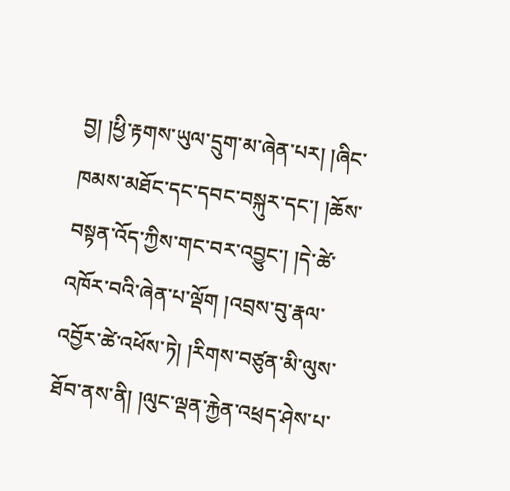བྱ། །ཕྱི་རྟགས་ཡུལ་དྲུག་མ་ཞེན་པར། །ཞིང་ཁམས་མཐོང་དང་དབང་བསྐུར་དང་། །ཆོས་བསྟན་འོད་ཀྱིས་གང་བར་འབྱུང་། །དེ་ཚེ་འཁོར་བའི་ཞེན་པ་ལྡོག །འབྲས་བུ་རྣལ་འབྱོར་ཚེ་འཕོས་ཏེ། །རིགས་བཙུན་མི་ལུས་ཐོབ་ནས་ནི། །ལུང་ལྡན་རྐྱེན་འཕྲད་ཤེས་པ་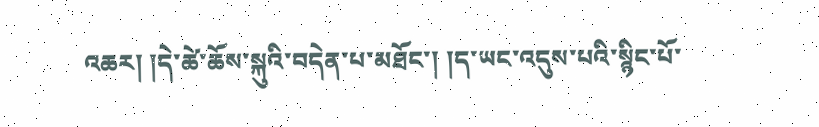འཆར། །དེ་ཚེ་ཆོས་སྐུའི་བདེན་པ་མཐོང་། །ད་ཡང་འདུས་པའི་སྙིང་པོ་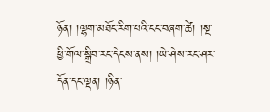ཉོན། །ལྷག་མཐོང་རིག་པའི་ངང་བཞག་ཚེ། །སྔ་ཕྱི་གོལ་སྒྲིབ་རང་དེངས་ནས། །ཡེ་ཤེས་རང་ཤར་དོན་དང་ལྡན། །ཉིན་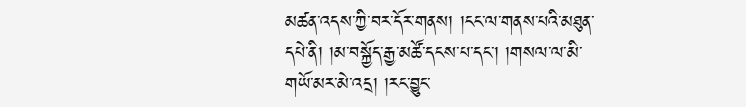མཚན་འདས་ཀྱི་བར་དོར་གནས། །ངང་ལ་གནས་པའི་མཐུན་དཔེ་ནི། །མ་བསྐྱོད་རྒྱ་མཚོ་དངས་པ་དང་། །གསལ་ལ་མི་གཡོ་མར་མེ་འདྲ། །རང་བྱུང་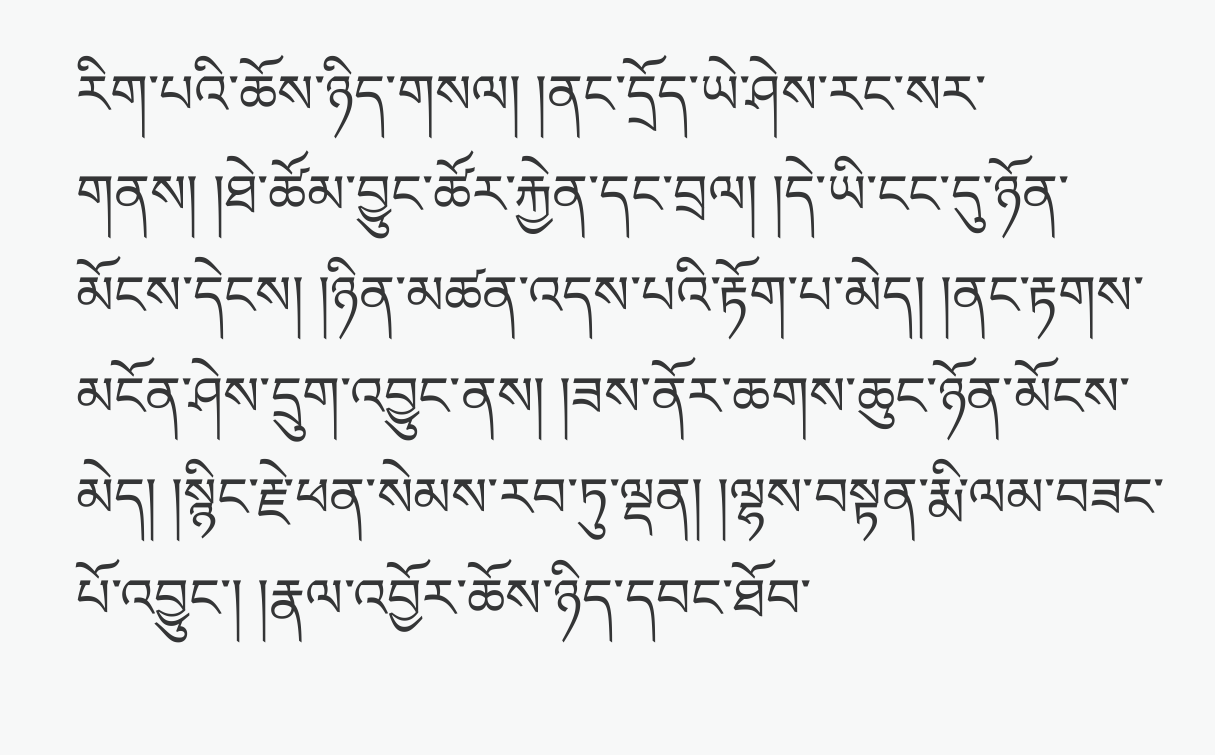རིག་པའི་ཆོས་ཉིད་གསལ། །ནང་དྲོད་ཡེ་ཤེས་རང་སར་གནས། །ཐེ་ཚོམ་བྱུང་ཚོར་རྐྱེན་དང་བྲལ། །དེ་ཡི་ངང་དུ་ཉོན་མོངས་དེངས། །ཉིན་མཚན་འདས་པའི་རྟོག་པ་མེད། །ནང་རྟགས་མངོན་ཤེས་དྲུག་འབྱུང་ནས། །ཟས་ནོར་ཆགས་ཆུང་ཉོན་མོངས་མེད། །སྙིང་རྗེ་ཕན་སེམས་རབ་ཏུ་ལྡན། །ལྷས་བསྟན་རྨི་ལམ་བཟང་པོ་འབྱུང་། །རྣལ་འབྱོར་ཆོས་ཉིད་དབང་ཐོབ་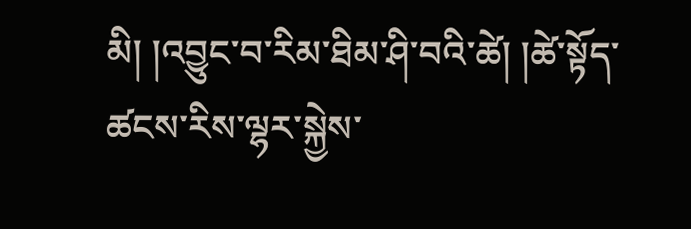མི། །འབྱུང་བ་རིམ་ཐིམ་ཤི་བའི་ཚེ། །ཚེ་སྟོད་ཚངས་རིས་ལྷར་སྐྱེས་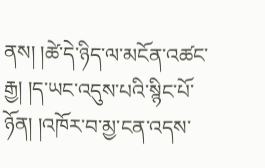ནས། །ཚེ་དེ་ཉིད་ལ་མངོན་འཚང་རྒྱ། །ད་ཡང་འདུས་པའི་སྙིང་པོ་ཉོན། །འཁོར་བ་མྱ་ངན་འདས་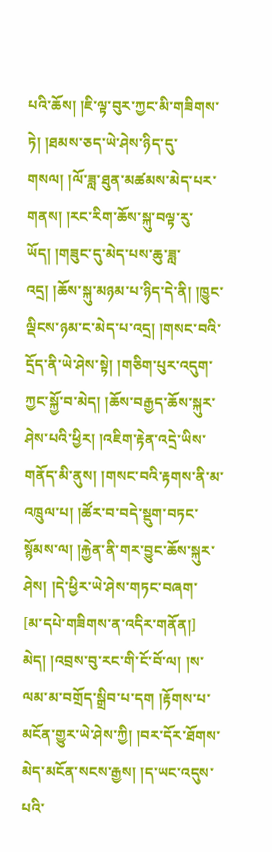པའི་ཆོས། །ཇི་ལྟ་བུར་ཀྱང་མི་གཟིགས་ཏེ། །ཐམས་ཅད་ཡེ་ཤེས་ཉིད་དུ་གསལ། །ལོ་ཟླ་ཐུན་མཚམས་མེད་པར་གནས། །རང་རིག་ཆོས་སྐུ་བལྟ་རུ་ཡོད། །གཟུང་དུ་མེད་པས་ཆུ་ཟླ་འདྲ། །ཆོས་སྐུ་མཉམ་པ་ཉིད་དེ་ནི། །ཁྱུང་ལྡིངས་ཉམ་ང་མེད་པ་འདྲ། །གསང་བའི་དྲོད་ནི་ཡེ་ཤེས་སྟེ། །གཅིག་པུར་འདུག་ཀྱང་སྐྱོ་བ་མེད། །ཆོས་བརྒྱད་ཆོས་སྐུར་ཤེས་པའི་ཕྱིར། །འཇིག་རྟེན་འདྲེ་ཡིས་གནོད་མི་ནུས། །གསང་བའི་རྟགས་ནི་མ་འཁྲུལ་པ། །ཚོར་བ་བདེ་སྡུག་བཏང་སྙོམས་ལ། །རྐྱེན་ནི་གར་བྱུང་ཆོས་སྐུར་ཤེས། །དེ་ཕྱིར་ཡེ་ཤེས་གཏང་བཞག་
[མ་དཔེ་གཟིགས་ན་འདིར་གནོན།]
མེད། །འབྲས་བུ་རང་གི་ངོ་བོ་ལ། །ས་ལམ་མ་བགྲོད་སྒྲིབ་པ་དག །རྟོགས་པ་མངོན་གྱུར་ཡེ་ཤེས་ཀྱི། །བར་དོར་ཐོགས་མེད་མངོན་སངས་རྒྱས། །ད་ཡང་འདུས་པའི་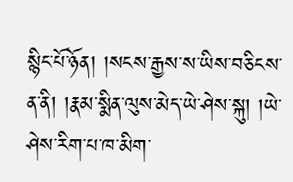སྙིང་པོ་ཉོན། །སངས་རྒྱས་ས་ཡིས་བཅིངས་ན་ནི། །རྣམ་སྨིན་ལུས་མེད་ཡེ་ཤེས་སྐུ། །ཡེ་ཤེས་རིག་པ་ཁ་མིག་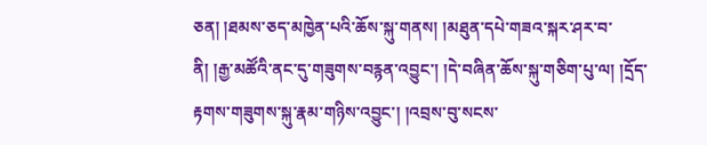ཅན། །ཐམས་ཅད་མཁྱེན་པའི་ཆོས་སྐུ་གནས། །མཐུན་དཔེ་གཟའ་སྐར་ཤར་བ་ནི། །རྒྱ་མཚོའི་ནང་དུ་གཟུགས་བརྙན་འབྱུང་། །དེ་བཞིན་ཆོས་སྐུ་གཅིག་པུ་ལ། །དྲོད་རྟགས་གཟུགས་སྐུ་རྣམ་གཉིས་འབྱུང་། །འབྲས་བུ་སངས་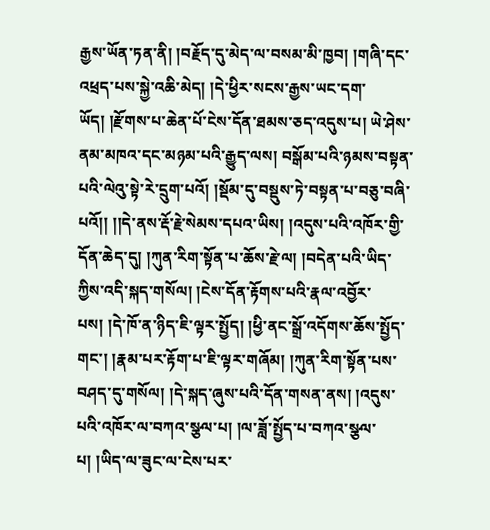རྒྱས་ཡོན་ཏན་ནི། །བརྗོད་དུ་མེད་ལ་བསམ་མི་ཁྱབ། །གཞི་དང་འཕྲད་པས་སྐྱེ་འཆི་མེད། །དེ་ཕྱིར་སངས་རྒྱས་ཡང་དག་ཡོད། །རྫོགས་པ་ཆེན་པོ་ངེས་དོན་ཐམས་ཅད་འདུས་པ། ཡེ་ཤེས་ནམ་མཁའ་དང་མཉམ་པའི་རྒྱུད་ལས། བསྒོམ་པའི་ཉམས་བསྟན་པའི་ལེའུ་སྟེ་རེ་དྲུག་པའོ། །སྡོམ་དུ་བསྡུས་ཏེ་བསྟན་པ་བཅུ་བཞི་པའོ།། །།དེ་ནས་རྡོ་རྗེ་སེམས་དཔའ་ཡིས། །འདུས་པའི་འཁོར་གྱི་དོན་ཆེད་དུ། །ཀུན་རིག་སྟོན་པ་ཆོས་རྗེ་ལ། །བདེན་པའི་ཡིད་ཀྱིས་འདི་སྐད་གསོལ། །ངེས་དོན་རྟོགས་པའི་རྣལ་འབྱོར་པས། །དེ་ཁོ་ན་ཉིད་ཇི་ལྟར་སྤྱོད། །ཕྱི་ནང་སྒྲོ་འདོགས་ཆོས་སྤྱོད་གང་། །རྣམ་པར་རྟོག་པ་ཇི་ལྟར་གཞོམ། །ཀུན་རིག་སྟོན་པས་བཤད་དུ་གསོལ། །དེ་སྐད་ཞུས་པའི་དོན་གསན་ནས། །འདུས་པའི་འཁོར་ལ་བཀའ་སྩལ་པ། །ལ་ཟློ་སྤྱོད་པ་བཀའ་སྩལ་པ། །ཡིད་ལ་ཟུང་ལ་ངེས་པར་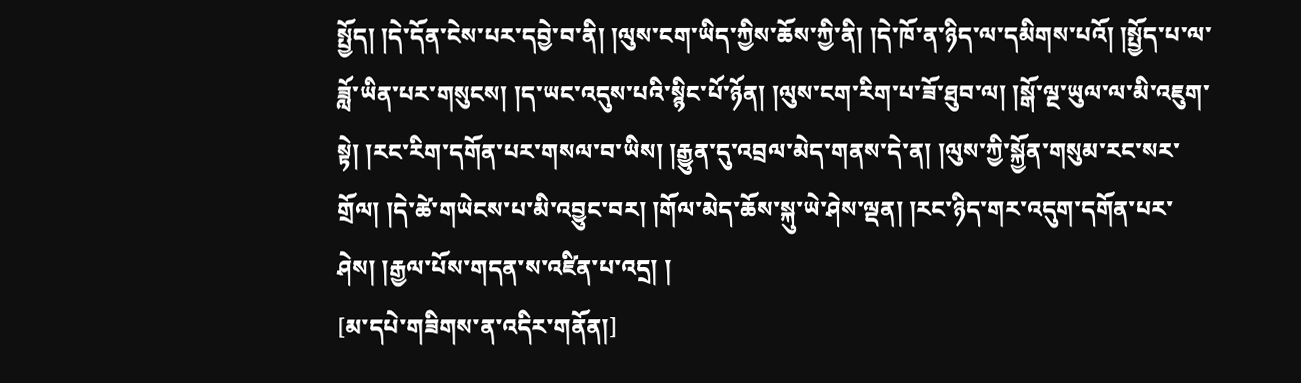སྤྱོད། །དེ་དོན་ངེས་པར་དབྱེ་བ་ནི། །ལུས་ངག་ཡིད་ཀྱིས་ཆོས་ཀྱི་ནི། །དེ་ཁོ་ན་ཉིད་ལ་དམིགས་པའོ། །སྤྱོད་པ་ལ་ཟློ་ཡིན་པར་གསུངས། །ད་ཡང་འདུས་པའི་སྙིང་པོ་ཉོན། །ལུས་ངག་རིག་པ་ཟོ་ཐུབ་ལ། །སྒོ་ལྔ་ཡུལ་ལ་མི་འཇུག་སྟེ། །རང་རིག་དགོན་པར་གསལ་བ་ཡིས། །རྒྱུན་དུ་འབྲལ་མེད་གནས་དེ་ན། །ལུས་ཀྱི་སྐྱོན་གསུམ་རང་སར་གྲོལ། །དེ་ཚེ་གཡེངས་པ་མི་འབྱུང་བར། །གོལ་མེད་ཆོས་སྐུ་ཡེ་ཤེས་ལྡན། །རང་ཉིད་གར་འདུག་དགོན་པར་ཤེས། །རྒྱལ་པོས་གདན་ས་འཛིན་པ་འདྲ། །
[མ་དཔེ་གཟིགས་ན་འདིར་གནོན།]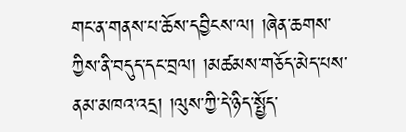གང་ན་གནས་པ་ཆོས་དབྱིངས་ལ། །ཞེན་ཆགས་ཀྱིས་ནི་བདུད་དང་བྲལ། །མཚམས་གཅོད་མེད་པས་ནམ་མཁའ་འདྲ། །ལུས་ཀྱི་དེ་ཉིད་སྤྱོད་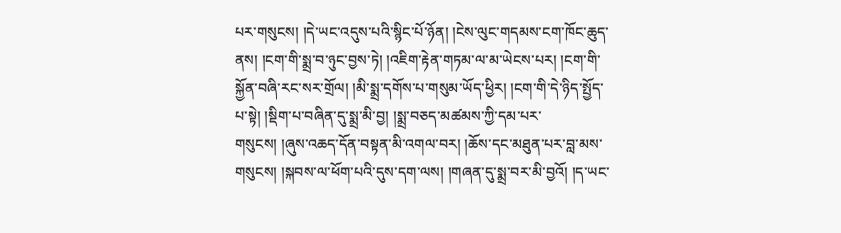པར་གསུངས། །དེ་ཡང་འདུས་པའི་སྙིང་པོ་ཉོན། །ངེས་ལུང་གདམས་ངག་ཁོང་ཆུད་ནས། །ངག་གི་སྨྲ་བ་ཉུང་བྱས་ཏེ། །འཇིག་རྟེན་གཏམ་ལ་མ་ཡེངས་པར། །ངག་གི་སྐྱོན་བཞི་རང་སར་གྲོལ། །མི་སྨྲ་དགོས་པ་གསུམ་ཡོད་ཕྱིར། །ངག་གི་དེ་ཉིད་སྤྱོད་པ་སྟེ། །སྡིག་པ་བཞིན་དུ་སྨྲ་མི་བྱ། །སྨྲ་བཅད་མཚམས་ཀྱི་དམ་པར་གསུངས། །ཞུས་འཆད་དོན་བསྟན་མི་འགལ་བར། །ཆོས་དང་མཐུན་པར་བླ་མས་གསུངས། །སྐབས་ལ་ཕོག་པའི་དུས་དག་ལས། །གཞན་དུ་སྨྲ་བར་མི་བྱའོ། །ད་ཡང་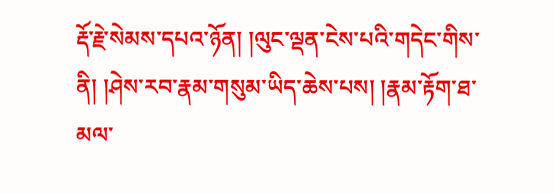རྡོ་རྗེ་སེམས་དཔའ་ཉོན། །ལུང་ལྡན་ངེས་པའི་གདེང་གིས་ནི། །ཤེས་རབ་རྣམ་གསུམ་ཡིད་ཆེས་པས། །རྣམ་རྟོག་ཐ་མལ་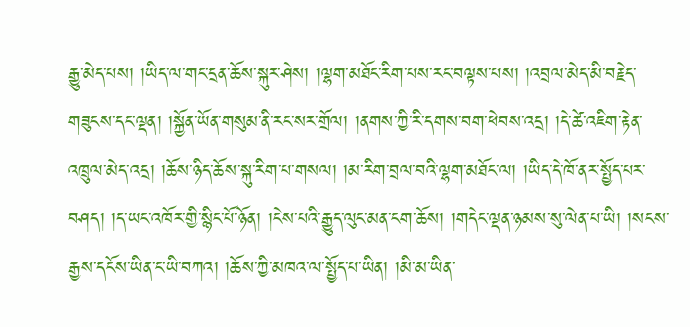རྒྱུ་མེད་པས། །ཡིད་ལ་གང་དྲན་ཆོས་སྐུར་ཤེས། །ལྷག་མཐོང་རིག་པས་རང་བལྟས་པས། །འབྲལ་མེད་མི་བརྗེད་གཟུངས་དང་ལྡན། །སྐྱོན་ཡོན་གསུམ་ནི་རང་སར་གྲོལ། །ནགས་ཀྱི་རི་དགས་བག་ཕེབས་འདྲ། །དེ་ཚེ་འཇིག་རྟེན་འཁྲུལ་མེད་འདྲ། །ཆོས་ཉིད་ཆོས་སྐུ་རིག་པ་གསལ། །མ་རིག་བྲལ་བའི་ལྷག་མཐོང་ལ། །ཡིད་དེ་ཁོ་ནར་སྤྱོད་པར་བཤད། །ད་ཡང་འཁོར་གྱི་སྙིང་པོ་ཉོན། །ངེས་པའི་རྒྱུད་ལུང་མན་ངག་ཆོས། །གདེང་ལྡན་ཉམས་སུ་ལེན་པ་ཡི། །སངས་རྒྱས་དངོས་ཡིན་ང་ཡི་བཀའ། །ཆོས་ཀྱི་མཁའ་ལ་སྤྱོད་པ་ཡིན། །མི་མ་ཡིན་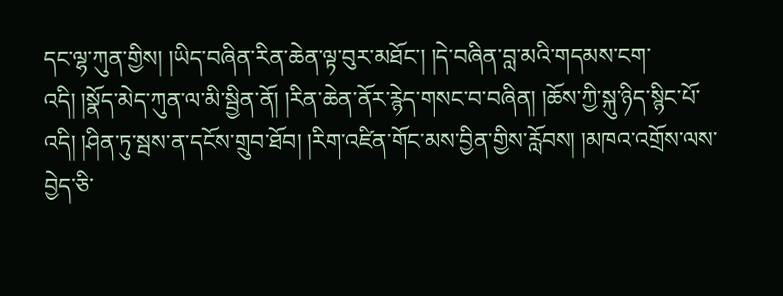དང་ལྷ་ཀུན་གྱིས། །ཡིད་བཞིན་རིན་ཆེན་ལྟ་བུར་མཐོང་། །དེ་བཞིན་བླ་མའི་གདམས་ངག་འདི། །སྣོད་མེད་ཀུན་ལ་མི་སྦྱིན་ནོ། །རིན་ཆེན་ནོར་རྙེད་གསང་བ་བཞིན། །ཆོས་ཀྱི་སྐུ་ཉིད་སྙིང་པོ་འདི། །ཤིན་ཏུ་སྦས་ན་དངོས་གྲུབ་ཐོབ། །རིག་འཛིན་གོང་མས་བྱིན་གྱིས་རློབས། །མཁའ་འགྲོས་ལས་བྱེད་ཅི་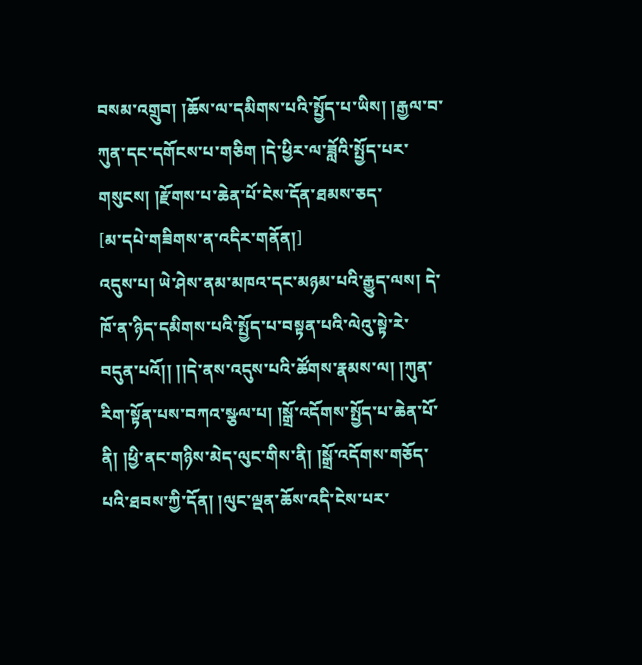བསམ་འགྲུབ། །ཆོས་ལ་དམིགས་པའི་སྤྱོད་པ་ཡིས། །རྒྱལ་བ་ཀུན་དང་དགོངས་པ་གཅིག །དེ་ཕྱིར་ལ་ཟློའི་སྤྱོད་པར་གསུངས། །རྫོགས་པ་ཆེན་པོ་ངེས་དོན་ཐམས་ཅད་
[མ་དཔེ་གཟིགས་ན་འདིར་གནོན།]
འདུས་པ། ཡེ་ཤེས་ནམ་མཁའ་དང་མཉམ་པའི་རྒྱུད་ལས། དེ་ཁོ་ན་ཉིད་དམིགས་པའི་སྤྱོད་པ་བསྟན་པའི་ལེའུ་སྟེ་རེ་བདུན་པའོ།། །།དེ་ནས་འདུས་པའི་ཚོགས་རྣམས་ལ། །ཀུན་རིག་སྟོན་པས་བཀའ་སྩལ་པ། །སྒྲོ་འདོགས་སྤྱོད་པ་ཆེན་པོ་ནི། །ཕྱི་ནང་གཉིས་མེད་ལུང་གིས་ནི། །སྒྲོ་འདོགས་གཅོད་པའི་ཐབས་ཀྱི་དོན། །ལུང་ལྡན་ཆོས་འདི་ངེས་པར་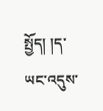སྤྱོད། །ད་ཡང་འདུས་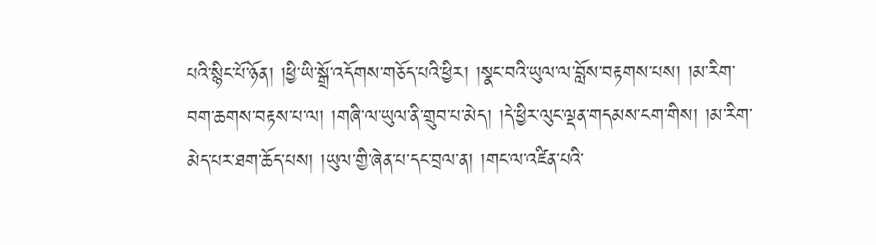པའི་སྙིང་པོ་ཉོན། །ཕྱི་ཡི་སྒྲོ་འདོགས་གཅོད་པའི་ཕྱིར། །སྣང་བའི་ཡུལ་ལ་བློས་བརྟགས་པས། །མ་རིག་བག་ཆགས་བརྟས་པ་ལ། །གཞི་ལ་ཡུལ་ནི་གྲུབ་པ་མེད། །དེ་ཕྱིར་ལུང་ལྡན་གདམས་ངག་གིས། །མ་རིག་མེད་པར་ཐག་ཆོད་པས། །ཡུལ་གྱི་ཞེན་པ་དང་བྲལ་ན། །གང་ལ་འཛིན་པའི་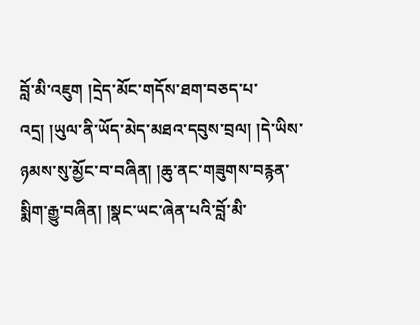བློ་མི་འཇུག །དྲེད་མོང་གདོས་ཐག་བཅད་པ་འདྲ། །ཡུལ་ནི་ཡོད་མེད་མཐའ་དབུས་བྲལ། །དེ་ཡིས་ཉམས་སུ་མྱོང་བ་བཞིན། །ཆུ་ནང་གཟུགས་བརྙན་སྨིག་རྒྱུ་བཞིན། །སྣང་ཡང་ཞེན་པའི་བློ་མི་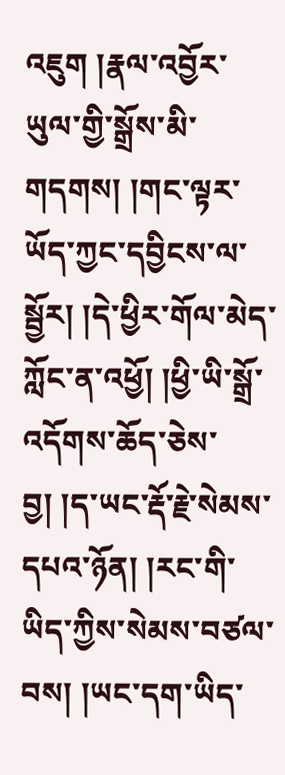འཇུག །རྣལ་འབྱོར་ཡུལ་གྱི་སྒྲོས་མི་གདགས། །གང་ལྟར་ཡོད་ཀྱང་དབྱིངས་ལ་སྦྱོར། །དེ་ཕྱིར་གོལ་མེད་ཀློང་ན་འཕྱོ། །ཕྱི་ཡི་སྒྲོ་འདོགས་ཆོད་ཅེས་བྱ། །ད་ཡང་རྡོ་རྗེ་སེམས་དཔའ་ཉོན། །རང་གི་ཡིད་ཀྱིས་སེམས་བཙལ་བས། །ཡང་དག་ཡིད་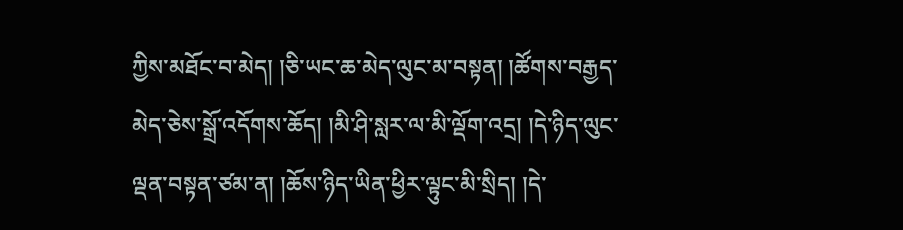ཀྱིས་མཐོང་བ་མེད། །ཅི་ཡང་ཆ་མེད་ལུང་མ་བསྟན། །ཚོགས་བརྒྱད་མེད་ཅེས་སྒྲོ་འདོགས་ཆོད། །མི་ཤི་སླར་ལ་མི་ལྡོག་འདྲ། །དེ་ཉིད་ལུང་ལྡན་བསྟན་ཙམ་ན། །ཆོས་ཉིད་ཡིན་ཕྱིར་ལྟུང་མི་སྲིད། །དེ་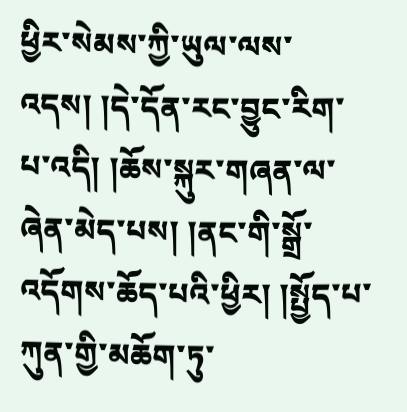ཕྱིར་སེམས་ཀྱི་ཡུལ་ལས་འདས། །དེ་དོན་རང་བྱུང་རིག་པ་འདི། །ཆོས་སྐུར་གཞན་ལ་ཞེན་མེད་པས། །ནང་གི་སྒྲོ་འདོགས་ཆོད་པའི་ཕྱིར། །སྤྱོད་པ་ཀུན་གྱི་མཆོག་ཏུ་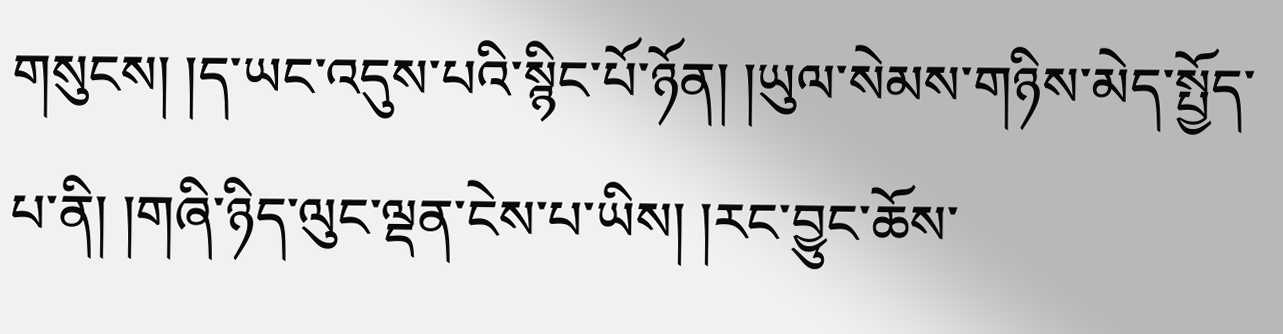གསུངས། །ད་ཡང་འདུས་པའི་སྙིང་པོ་ཉོན། །ཡུལ་སེམས་གཉིས་མེད་སྤྱོད་པ་ནི། །གཞི་ཉིད་ལུང་ལྡན་ངེས་པ་ཡིས། །རང་བྱུང་ཆོས་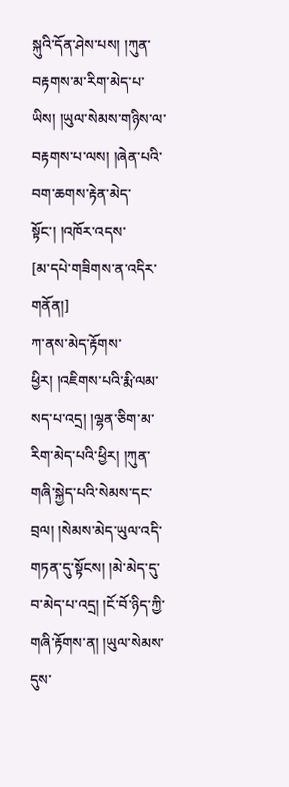སྐུའི་དོན་ཤེས་པས། །ཀུན་བརྟགས་མ་རིག་མེད་པ་ཡིས། །ཡུལ་སེམས་གཉིས་ལ་བརྟགས་པ་ལས། །ཞེན་པའི་བག་ཆགས་རྟེན་མེད་སྟོང་། །འཁོར་འདས་
[མ་དཔེ་གཟིགས་ན་འདིར་གནོན།]
ཀ་ནས་མེད་རྟོགས་ཕྱིར། །འཇིགས་པའི་རྨི་ལམ་སད་པ་འདྲ། །ལྷན་ཅིག་མ་རིག་མེད་པའི་ཕྱིར། །ཀུན་གཞི་སྐྱེད་པའི་སེམས་དང་བྲལ། །སེམས་མེད་ཡུལ་འདི་གཏན་དུ་སྟོངས། །མེ་མེད་དུ་བ་མེད་པ་འདྲ། །ངོ་བོ་ཉིད་ཀྱི་གཞི་རྟོགས་ན། །ཡུལ་སེམས་དུས་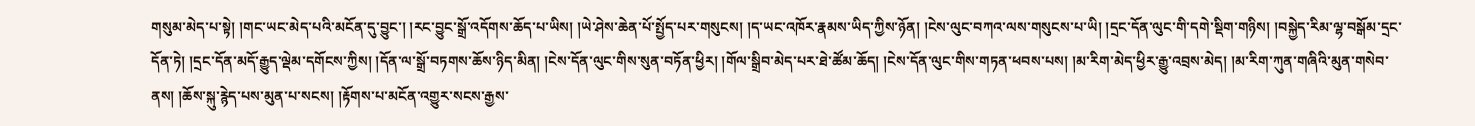གསུམ་མེད་པ་སྟེ། །གང་ཡང་མེད་པའི་མངོན་དུ་བྱུང་། །རང་བྱུང་སྒྲོ་འདོགས་ཆོད་པ་ཡིས། །ཡེ་ཤེས་ཆེན་པོ་སྤྱོད་པར་གསུངས། །ད་ཡང་འཁོར་རྣམས་ཡིད་ཀྱིས་ཉོན། །ངེས་ལུང་བཀའ་ལས་གསུངས་པ་ཡི། །དྲང་དོན་ལུང་གི་དགེ་སྡིག་གཉིས། །བསྐྱེད་རིམ་ལྷ་བསྒོམ་དྲང་དོན་ཏེ། །དྲང་དོན་མདོ་རྒྱུད་ལྡེམ་དགོངས་ཀྱིས། །དོན་ལ་སྒྲོ་བཏགས་ཆོས་ཉིད་མིན། །ངེས་དོན་ལུང་གིས་སུན་བཏོན་ཕྱིར། །གོལ་སྒྲིབ་མེད་པར་ཐེ་ཚོམ་ཆོད། །ངེས་དོན་ལུང་གིས་གཏན་ཕབས་པས། །མ་རིག་མེད་ཕྱིར་རྒྱུ་འབྲས་མེད། །མ་རིག་ཀུན་གཞིའི་མུན་གསེབ་ནས། །ཆོས་སྐུ་རྙེད་པས་མུན་པ་སངས། །རྟོགས་པ་མངོན་འགྱུར་སངས་རྒྱས་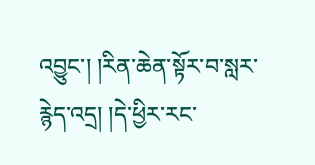འབྱུང་། །རིན་ཆེན་སྟོར་བ་སླར་རྙེད་འདྲ། །དེ་ཕྱིར་རང་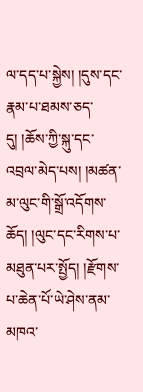ལ་དད་པ་སྐྱེས། །དུས་དང་རྣམ་པ་ཐམས་ཅད་དུ། །ཆོས་ཀྱི་སྐུ་དང་འབྲལ་མེད་པས། །མཚན་མ་ལུང་གི་སྒྲོ་འདོགས་ཆོད། །ལུང་དང་རིགས་པ་མཐུན་པར་སྤྱོད། །རྫོགས་པ་ཆེན་པོ་ཡེ་ཤེས་ནམ་མཁའ་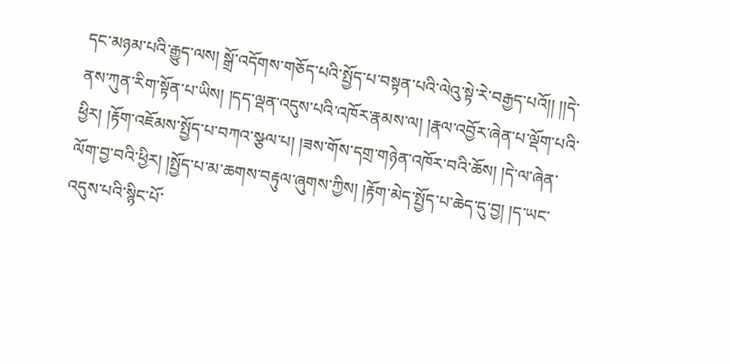དང་མཉམ་པའི་རྒྱུད་ལས། སྒྲོ་འདོགས་གཅོད་པའི་སྤྱོད་པ་བསྟན་པའི་ལེའུ་སྟེ་རེ་བརྒྱད་པའོ།། །།དེ་ནས་ཀུན་རིག་སྟོན་པ་ཡིས། །དད་ལྡན་འདུས་པའི་འཁོར་རྣམས་ལ། །རྣལ་འབྱོར་ཞེན་པ་ལྡོག་པའི་ཕྱིར། །རྟོག་འཇོམས་སྤྱོད་པ་བཀའ་སྩལ་པ། །ཟས་གོས་དགྲ་གཉེན་འཁོར་བའི་ཆོས། །དེ་ལ་ཞེན་ལོག་བྱ་བའི་ཕྱིར། །སྤྱོད་པ་མ་ཆགས་བརྟུལ་ཞུགས་ཀྱིས། །རྟོག་མེད་སྤྱོད་པ་ཆེད་དུ་བྱ། །ད་ཡང་འདུས་པའི་སྙིང་པོ་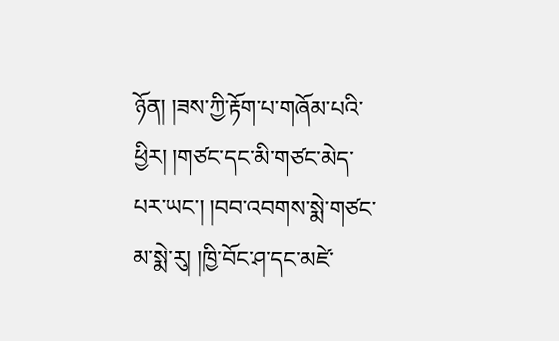ཉོན། །ཟས་ཀྱི་རྟོག་པ་གཞོམ་པའི་ཕྱིར། །གཙང་དང་མི་གཙང་མེད་པར་ཡང་། །བབ་འབགས་སྨེ་གཙང་མ་སྨེ་རུ། །ཁྱི་བོང་ཤ་དང་མཛེ་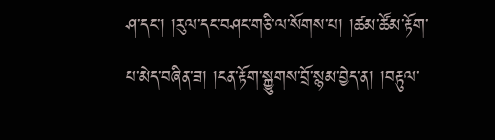ཤ་དང་། །རུལ་དང་བཤང་གཅི་ལ་སོགས་པ། །ཚམ་ཚོམ་རྟོག་པ་མེད་བཞིན་ཟ། །ངན་རྟོག་སྐྱུགས་བྲོ་སྙམ་བྱེད་ན། །བརྟུལ་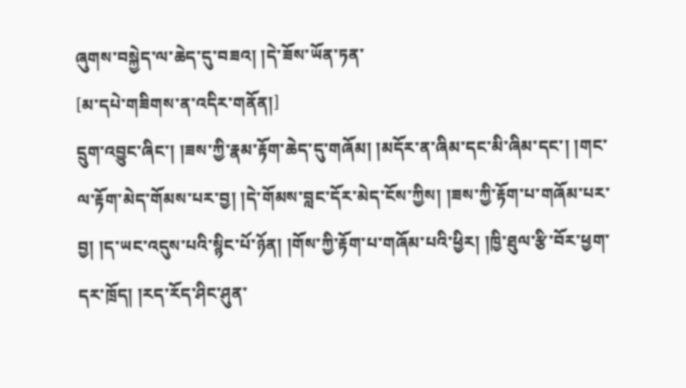ཞུགས་བསྐྱེད་ལ་ཆེད་དུ་བཟའ། །དེ་ཟོས་ཡོན་ཏན་
[མ་དཔེ་གཟིགས་ན་འདིར་གནོན།]
དྲུག་འབྱུང་ཞིང་། །ཟས་ཀྱི་རྣམ་རྟོག་ཆེད་དུ་གཞོམ། །མདོར་ན་ཞིམ་དང་མི་ཞིམ་དང་། །གང་ལ་རྟོག་མེད་གོམས་པར་བྱ། །དེ་གོམས་བླང་དོར་མེད་ངོས་ཀྱིས། །ཟས་ཀྱི་རྟོག་པ་གཞོམ་པར་བྱ། །ད་ཡང་འདུས་པའི་སྙིང་པོ་ཉོན། །གོས་ཀྱི་རྟོག་པ་གཞོམ་པའི་ཕྱིར། །ཁྱི་ཐུལ་རྩི་བོར་ཕྱག་དར་ཁྲོད། །རད་རོད་ཤིང་ཤུན་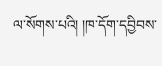ལ་སོགས་པའི། །ཁ་དོག་དབྱིབས་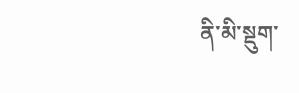ནི་མི་སྡུག་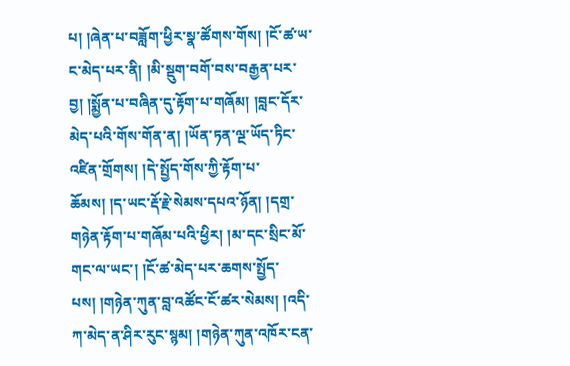པ། །ཞེན་པ་བཟློག་ཕྱིར་སྣ་ཚོགས་གོས། །ངོ་ཚ་ཡ་ང་མེད་པར་ནི། །མི་སྡུག་བགོ་བས་བརྒྱན་པར་བྱ། །སྨྱོན་པ་བཞིན་དུ་རྟོག་པ་གཞོམ། །བླང་དོར་མེད་པའི་གོས་གོན་ན། །ཡོན་ཏན་ལྔ་ཡོད་ཏིང་འཛིན་གྲོགས། །དེ་སྤྱོད་གོས་ཀྱི་རྟོག་པ་ཆོམས། །ད་ཡང་རྡོ་རྗེ་སེམས་དཔའ་ཉོན། །དགྲ་གཉེན་རྟོག་པ་གཞོམ་པའི་ཕྱིར། །མ་དང་སྲིང་མོ་གང་ལ་ཡང་། །ངོ་ཚ་མེད་པར་ཆགས་སྤྱོད་པས། །གཉེན་ཀུན་བླ་འཚོང་ངོ་ཚར་སེམས། །འདི་ཀ་མེད་ན་ཤིར་རུང་སྙམ། །གཉེན་ཀུན་འཁོར་ངན་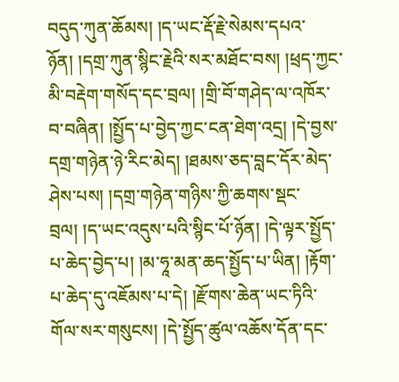བདུད་ཀུན་ཆོམས། །ད་ཡང་རྡོ་རྗེ་སེམས་དཔའ་ཉོན། །དགྲ་ཀུན་སྙིང་རྗེའི་སར་མཐོང་བས། །ཕྲད་ཀྱང་མི་བརྡེག་གསོད་དང་བྲལ། །གྲི་བོ་གཤེད་ལ་འཁོར་བ་བཞིན། །སྤྱོད་པ་བྱེད་ཀྱང་ངན་ཐེག་འདྲ། །དེ་བྱས་དགྲ་གཉེན་ཉེ་རིང་མེད། །ཐམས་ཅད་བླང་དོར་མེད་ཤེས་པས། །དགྲ་གཉེན་གཉིས་ཀྱི་ཆགས་སྡང་བྲལ། །ད་ཡང་འདུས་པའི་སྙིང་པོ་ཉོན། །དེ་ལྟར་སྤྱོད་པ་ཆེད་བྱེད་པ། །མ་ཧཱ་མན་ཆད་སྤྱོད་པ་ཡིན། །རྟོག་པ་ཆེད་དུ་འཇོམས་པ་དེ། །རྫོགས་ཆེན་ཡང་ཏིའི་གོལ་སར་གསུངས། །དེ་སྤྱོད་ཚུལ་འཆོས་དོན་དང་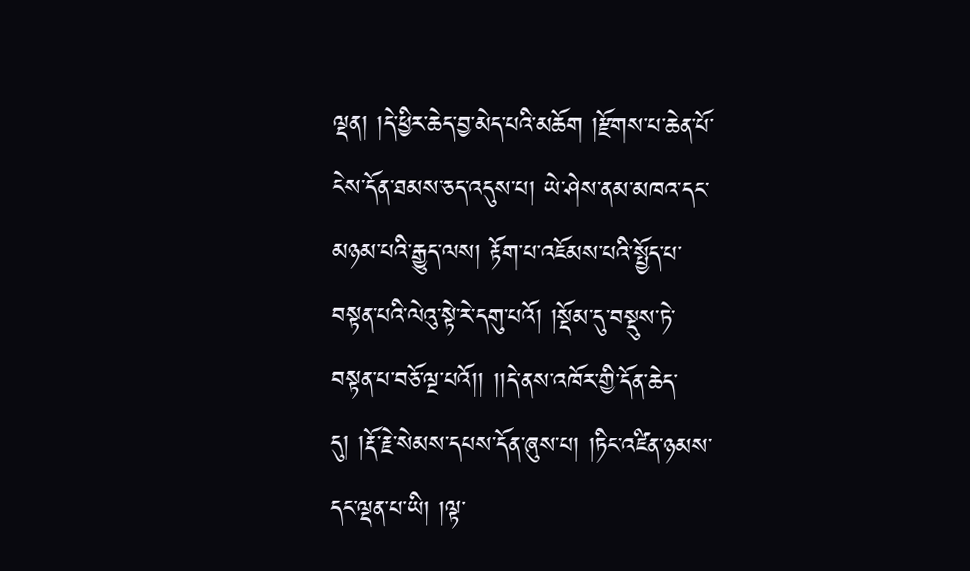ལྡན། །དེ་ཕྱིར་ཆེད་བྱ་མེད་པའི་མཆོག །རྫོགས་པ་ཆེན་པོ་ངེས་དོན་ཐམས་ཅད་འདུས་པ། ཡེ་ཤེས་ནམ་མཁའ་དང་མཉམ་པའི་རྒྱུད་ལས། རྟོག་པ་འཇོམས་པའི་སྤྱོད་པ་བསྟན་པའི་ལེའུ་སྟེ་རེ་དགུ་པའོ། །སྡོམ་དུ་བསྡུས་ཏེ་བསྟན་པ་བཅོ་ལྔ་པའོ།། །།དེ་ནས་འཁོར་གྱི་དོན་ཆེད་དུ། །རྡོ་རྗེ་སེམས་དཔས་དོན་ཞུས་པ། །ཏིང་འཛིན་ཉམས་དང་ལྡན་པ་ཡི། །ལྟ་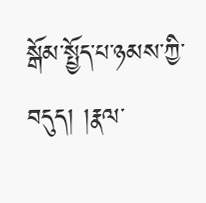སྒོམ་སྤྱོད་པ་ཉམས་ཀྱི་བདུད། །རྣལ་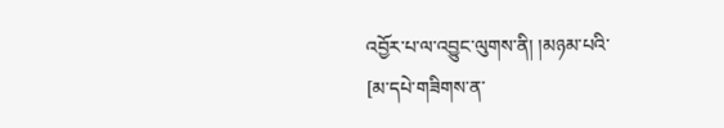འབྱོར་པ་ལ་འབྱུང་ལུགས་ནི། །མཉམ་པའི་
[མ་དཔེ་གཟིགས་ན་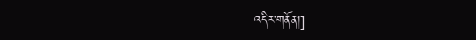འདིར་གནོན།]